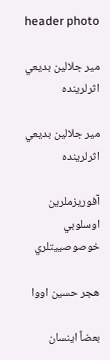header photo

میر جلالین بديعي اثرلرینده

میر جلالین بديعي اثرلرینده

آفوريزملرین اوسلوبي خوصوصییتلري

هجر حسین اووا

بعضاً اینسان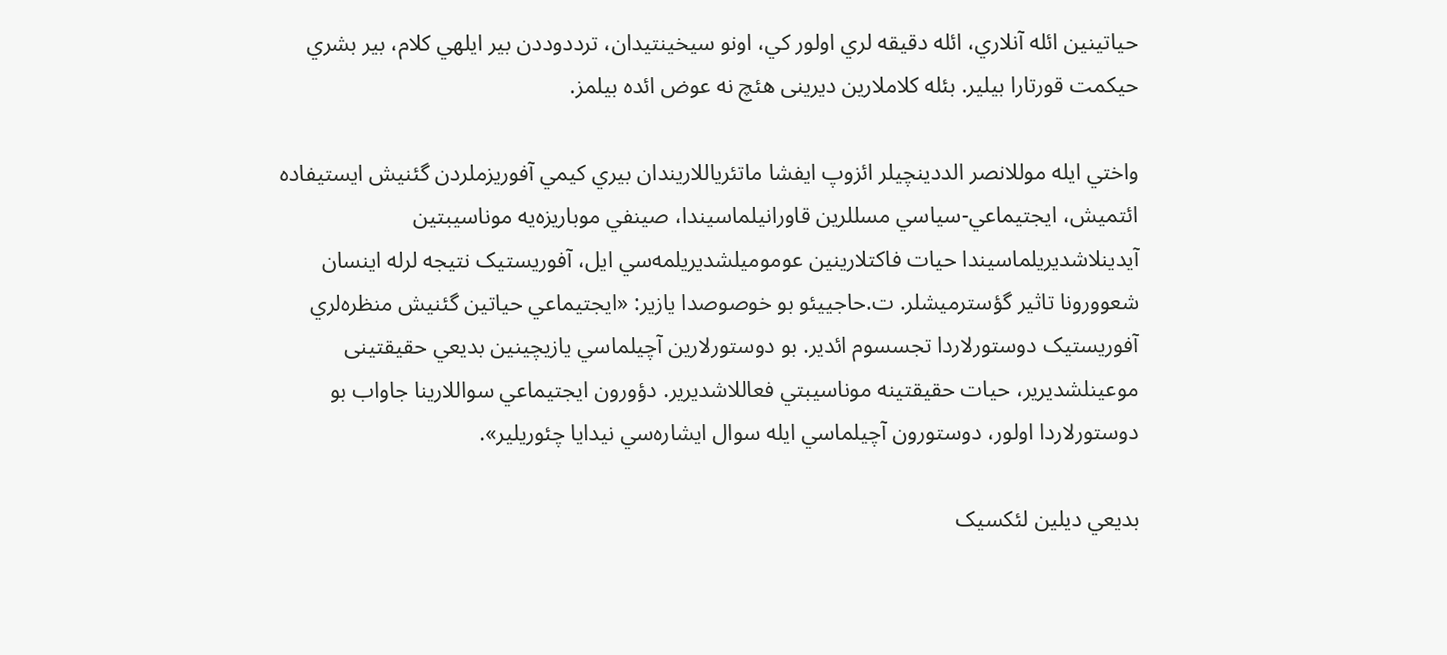حياتینین ائله آنلاري، ائله دقیقه لري اولور کي، اونو سيخینتيدان، ترددوددن بیر ايلهي کلام، بیر بشري حيکمت قورتارا بيلیر. بئله کلاملارین دیرینی هئچ نه عوض ائده بيلمز.

واختي ايله موللانصر الددینچيلر ائزوپ ايفشا ماتئرياللاریندان بیري کيمي آفوريزملردن گئنیش ايستيفاده ائتميش، ايجتيماعي-سياسي مسللرین قاورانیلماسیندا، صینفي موباريزه‌يه موناسيبتین آيدینلاشدیريلماسیندا حيات فاکتلارینین عوموميلشدیريلمه‌سي ايل، آفوريستيک نتيجه لرله اینسان شعوورونا تاثیر گؤسترميشلر. ت.حاجییئو بو خوصوصدا يازیر: «ايجتيماعي حياتین گئنیش منظره‌لري آفوريستيک دوستورلاردا تجسسوم ائدیر. بو دوستورلارین آچيلماسي يازيچینین بديعي حقیقتینی موعینلشدیریر، حيات حقیقتینه موناسيبتي فعاللاشدیریر. دؤورون ايجتيماعي سواللارینا جاواب بو دوستورلاردا اولور، دوستورون آچيلماسي ايله سوال ايشاره‌سي نیدايا چئوريلیر».

بديعي ديلین لئکسيک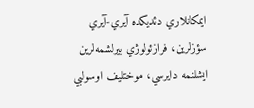ايمکانلاري دئديکده آیري-آیري سؤزلرین، فرازئولوژي بیرلشمه‌لرین ايشلنمه دایرسي، موختليف اوسولبي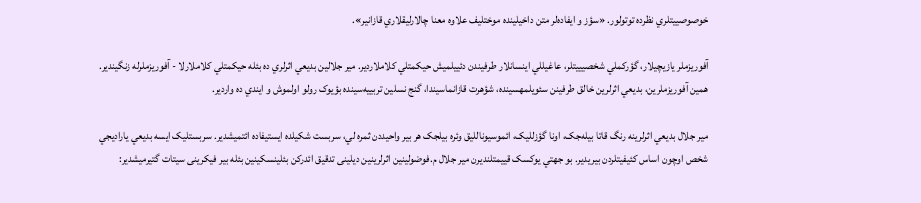خوصوصییتلري نظرده توتولور. «سؤز و ايفاده‌لر متن داخيلینده موختليف علاوه معنا چالارلیقلاري قازانیر».

آفوريزملر يازيچيلار، گؤرکملي شخصییيتلر، عاغيللي اینسانلار طرفیندن دئییلميش حيکمتلي کلاملاردیر. میر جلالین بديعي اثرلري ده بئله حيکمتلي کلاملارلا - آفوريزملرله زنگیندیر. همین آفوريزملرین، بديعي اثرلرین خالق طرفینن سئويلمهسینده، شؤهرت قازانماسیندا، گنج نسلین تربییه‌سینده بؤيوک رولو اولموش و ایندي ده واردیر.

میر جلال بديعي اثرلرینه رنگ قاتا بيله‌جک، اونا گؤزلليک، ائموسيوناللیق وئره بيلجک هر بیر واحيددن ثمره لي، سربست شکيلده ايستيفاده ائتميشدیر. سربستليک ايسه بديعي ياراديجي شخص اوچون اساس کئيفيتلردن بیريدیر. بو جهتي يوکسک قییمتلندیرن میر جلال م.فوضولینین اثرلرینین ديلینی تدقیق ائدرکن بئلینسکینین بئله بیر فيکرینی سيتات گتیرميشدیر: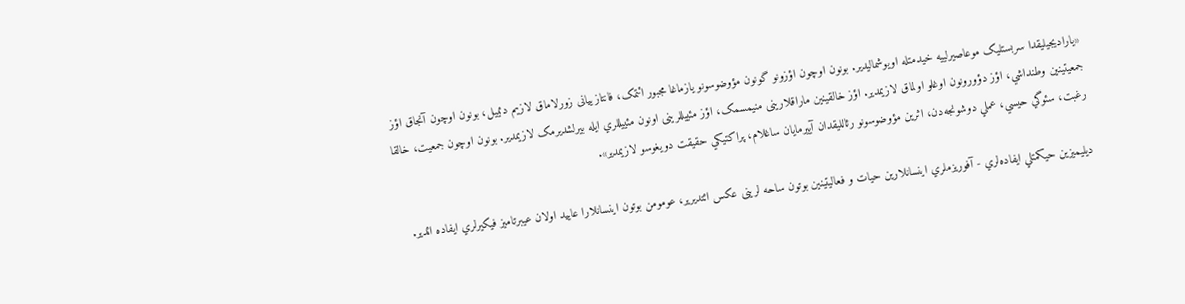«ياراديجيلیقدا سربستليک موعاصیرلییه خيدمتله اويوشماليدیر. بونون اوچون اؤزونو گونون مؤوضوسونو يازماغا مجبور ائتمک، فانتازییانی زورلاماق لازيم دئییل، بونون اوچون آنجاق اؤز جمعيتینین وطنداشي، اؤز دؤورونون اوغلو اولماق لازيمدیر. اؤز خالقینین ماراقلارینی منیمسمک، اؤز مئییللرینی اونون مئییللري ايله بیرلشدیرمک لازيمدیر. بونون اوچون جمعيت، خالقا رغبت، سئوگي حيسي، عملي دوشونجه‌دن، اثرین مؤوضوسونو رئاللیقدان آییرمايان ساغلام، پراکتيکي حقیقت دویغوسو لازيمدیر».

ديليميزین حيکمتلي ايفاده‌لري - آفوريزملري اینسانلارین حيات و فعاليتینین بوتون ساحه لرینی عکس ائتدیریر، عومومن بوتون اینسانلارا عایید اولان عيبرتاميز فيکیرلري ايفاده ائدیر.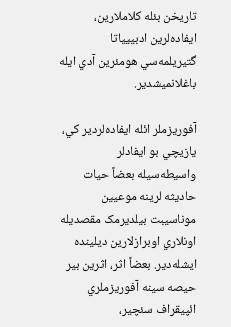تاريخن بئله کلاملارین، ايفاده‌لرین ادبییياتا گتیريلمه‌سي هومئرین آدي ايله باغلانميشدیر.

آفوريزملر ائله ايفاده‌لردیر کي، يازيچي بو ايفادلر واسيطه‌سيله بعضاً حيات حاديثه لرینه موعيین موناسيبت بيلدیرمک مقصديله اونلاري اوبرازلارین ديلینده ايشله‌دیر. بعضاً اثر، اثرین بیر حيصه سینه آفوريزملري ائپیقراف سئچیر،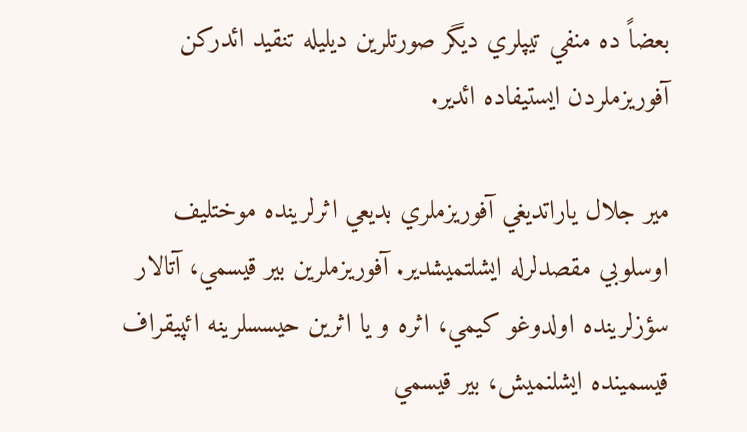بعضاً ده منفي تيپلري ديگر صورتلرین ديليله تنقيد ائدرکن آفوريزملردن ايستيفاده ائدیر.

میر جلال ياراتدیغي آفوريزملري بديعي اثرلرینده موختليف اوسلوبي مقصدلرله ايشلتميشدیر. آفوريزملرین بیر قيسمي، آتالار سؤزلرینده اولدوغو کیمي، اثره و يا اثرین حيسسلرینه ائپیقراف قيسمینده ايشلنميش، بیر قيسمي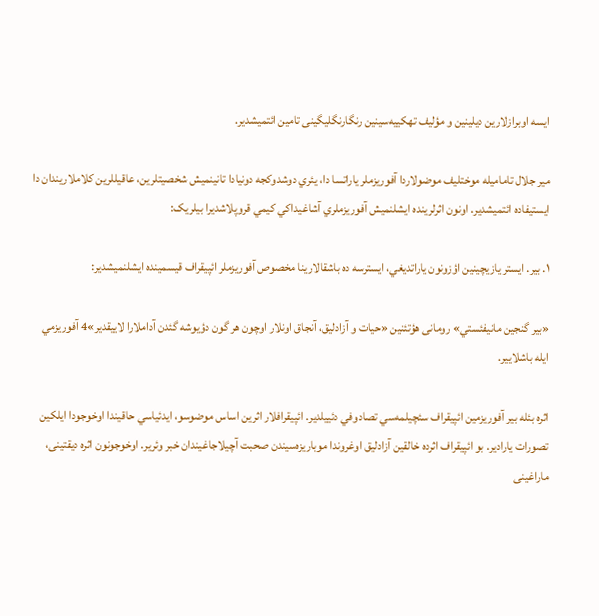ايسه اوبرازلارین ديلینین و مؤليف تهکییه‌سینین رنگارنگليگینی تامین ائتميشدیر.

میر جلال تاماميله موختليف موضولاردا آفوريزملر ياراتسا دا، يئري دوشدوکجه دونیادا تانینميش شخصيتلرین، عاقيللرین کلاملاریندان دا ايستيفاده ائتميشدیر. اونون اثرلرینده ايشلنميش آفوريزملري آشاغيداکي کيمي قروپلاشدیرا بيلريک:

١. بیر. ايستر يازيچینین اؤزونون ياراتدیغي، ايسترسه ده باشقالارینا مخصوص آفوريزملر ائپیقراف قيسمینده ايشلنميشدیر:

«بیر گنجین مانیفئستي» رومانی هؤتئنین «حيات و آزادلیق، آنجاق اونلار اوچون هر گون دؤيوشه گئدن آداملارا لايیقدیر»4 آفوريزمي ايله باشلاییر.

اثره بئله بیر آفوريزمین ائپیقراف سئچيلمه‌سي تصادوفي دئییلدیر. ائپیقرافلار اثرین اساس موضوسو، ايدئياسي حاقیندا اوخوجودا ايلکین تصورات يارادیر. بو ائپیقراف اثرده خالقین آزادلیق اوغروندا موباريزه‌سیندن صحبت آچيلاجاغیندان خبر وئریر. اوخوجونون اثره دیقتینی، ماراغینی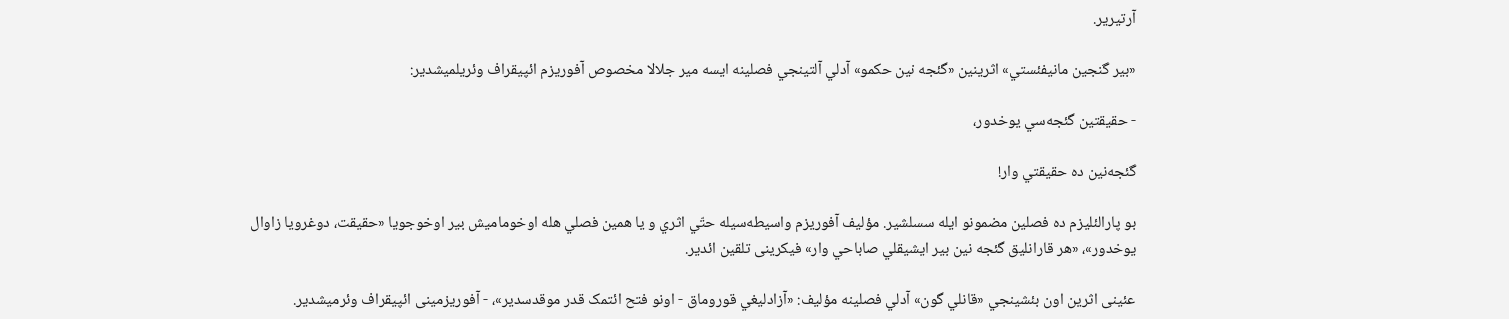آرتیریر.

«بیر گنجین مانیفئستي» اثرینین «گئجه نین حکمو» آدلي آلتینجي فصلینه ايسه میر جلالا مخصوص آفوريزم ائپیقراف وئريلميشدیر:

- حقیقتین گئجه‌سي يوخدور،

گئجه‌نین ده حقیقتي وار!

بو پارالئليزم ده فصلین مضمونو ايله سسلشیر. مؤليف آفوريزم واسيطه‌سيله حتّي اثري و يا همین فصلي هله اوخوماميش بیر اوخوجويا «حقیقت، دوغرويا زاوال يوخدور»، «هر قارانلیق گئجه نین بیر ايشیقلي صاباحي وار» فيکرینی تلقین ائدیر.

عئینی اثرین اون بئشینجي «قانلي گون» آدلي فصلینه مؤليف: «آزادلیغي قوروماق - اونو فتح ائتمک قدر موقدسدیر»، - آفوريزمینی ائپیقراف وئرميشدیر.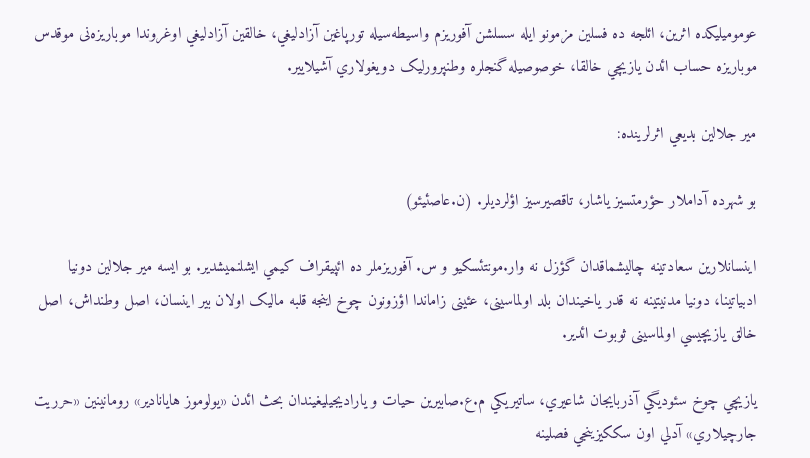عوموميليکده اثرین، ائلجه ده فسلین مزمونو ايله سسلشن آفوريزم واسيطه‌سيله تورپاغین آزادلیغي، خالقین آزادلیغي اوغروندا موباريزه‌نی موقدس موباريزه حساب ائدن يازيچي خالقا، خوصوصيله گنجلره وطنپرورليک دویغولاري آشيلاییر.

میر جلالین بديعي اثرلرینده:

بو شهرده آداملار حؤرمتسيز ياشار، تاقصیرسيز اؤلرديلر. (ن.عاصئيئو)

اینسانلارین سعادتینه چاليشماقدان گؤزل نه وار.مونتئسکيو و س. آفوريزملر ده ائپیقراف کيمي ايشلنميشدیر. بو ايسه میر جلالین دونیا ادبياتینا، دونیا مدنیتینه نه قدر ياخیندان بلد اولماسینی، عئینی زاماندا اؤزونون چوخ اینجه قلبه ماليک اولان بیر اینسان، اصل وطنداش، اصل خالق يازيچيسي اولماسینی ثوبوت ائدیر.

يازيچي چوخ سئوديگي آذربايجان شاعیري، ساتیريکي م.ع.صابیرین حيات و ياراديجيلیغیندان بحث ائدن «يولوموز هايانادیر» رومانینین «حرريت جارچيلاري» آدلي اون سککيزینجي فصلینه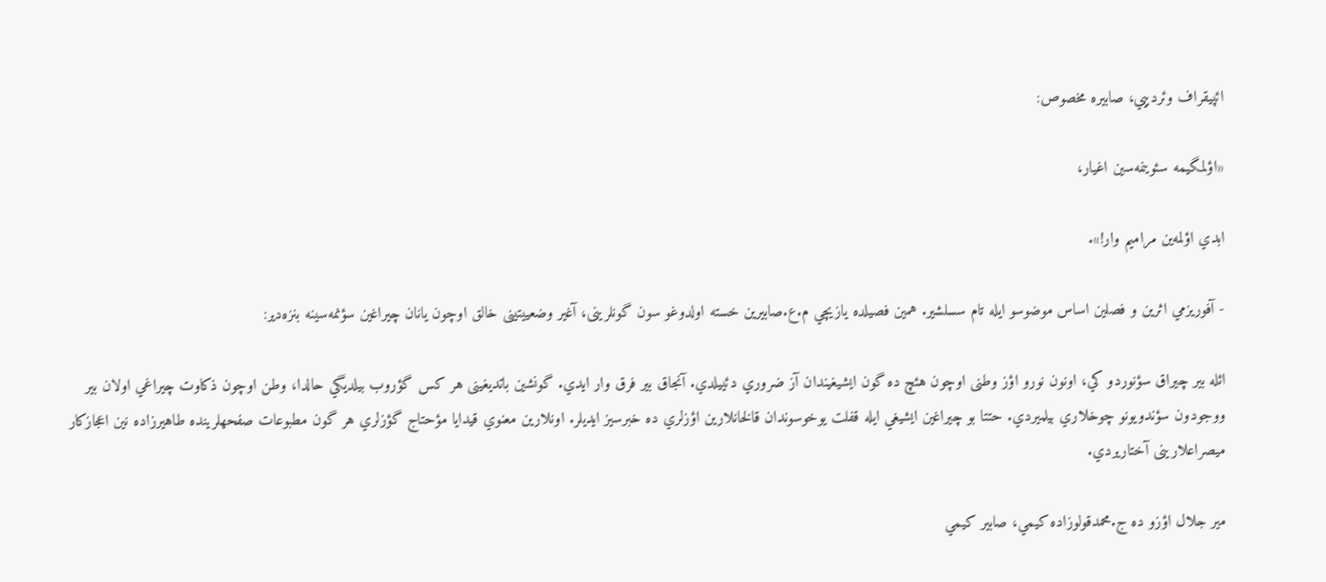ائپیقراف وئردییي، صابیره مخصوص:

«اؤلمگيمه سئوینمه‌سین اغيار،

ابدي اؤلمه‌ین مراميم وار!».

- آفوريزمي اثرین و فصلین اساس موضوسو ايله تام سسلشیر. همین فصيلده يازيچي م.ع.صابیرین خسته اولدوغو سون گونلرینی، آغیر وضعیيتینی خالق اوچون يانان چیراغین سؤنمه‌سینه بنزه‌دیر:

ائله بیر چیراق سؤنوردو کي، اونون نورو اؤز وطنی اوچون هئچ ده گون ايشیغیندان آز ضروري دئییلدي. آنجاق بیر فرق وار ايدي. گونشین باتدیغینی هر کس گؤروب بيلديگي حالدا، وطن اوچون ذکاوت چیراغي اولان بیر ووجودون سؤندويونو چوخلاري بيلمیردي. حتتا بو چیراغین ايشیغي ايله قفلت يوخوسوندان قالخانلارین اؤزلري ده خبرسيز ايديلر. اونلارین معنوي قيدايا مؤحتاج گؤزلري هر گون مطبوعات صفحهلرینده طاهیرزاده نین اعجازکار ميصراعلارینی آختاریردي.

میر جلال اؤزو ده ج.محمدقولوزاده کيمي، صابیر کيمي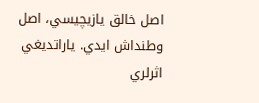اصل خالق يازيچيسي، اصل وطنداش ايدي. ياراتدیغي اثرلري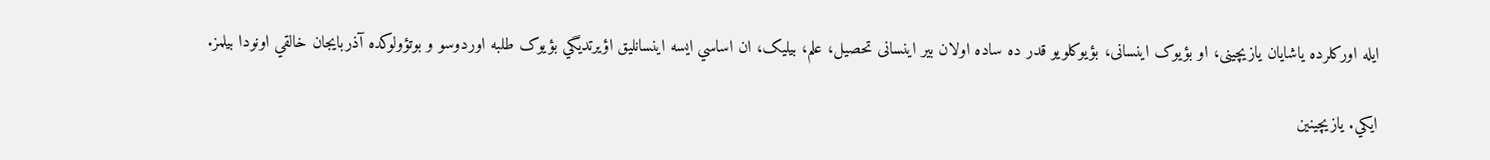ايله اورکلرده ياشايان يازيچینی، او بؤيوک اینسانی، بؤيوکلويو قدر ده ساده اولان بیر اینسانی تحصيل، علم، بيليک، ان اساسي ايسه اینسانلیق اؤیرتديگي بؤيوک طلبه اوردوسو و بوتؤولوکده آذربايجان خالقي اونودا بيلمز.

ايکي. يازيچینین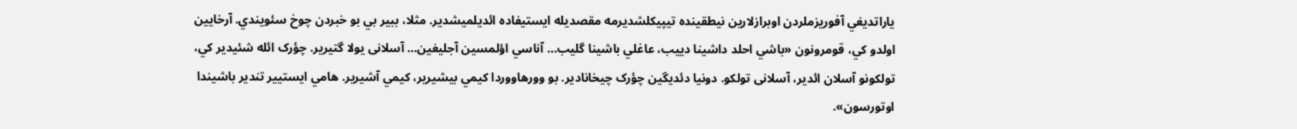ياراتدیغي آفوريزملردن اوبرازلارین نیطقینده تيپيکلشدیرمه مقصديله ايستيفاده ائديلميشدیر. مثلا، ببیر بي بو خبردن چوخ سئویندي. آرخايین اولدو کي، قومرونون «باشي احلد داشینا دییب، عاغلي باشینا گليب… آناسي اؤلمسین آجلیغین… آسلانی يولا گتیریر. چؤرک ائله شئيدیر کي، تولکونو آسلان ائدیر، آسلانی تولکو. دونیا دئديگین چؤرک چيخانادیر. بو وورهاووردا کيمي بيشیریر، کيمي آشیریر. هامي ايستییر تندیر باشیندا اوتورسون».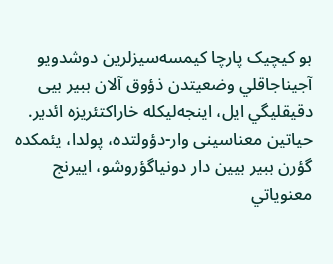بو کيچيک پارچا کيمسه‌سيزلرین دوشدويو آجیناجاقلي وضعيتدن ذؤوق آلان ببیر بیی دقیقليگي ايل، اینجه‌ليکله خاراکتئريزه ائدیر. حياتین معناسینی وار-دؤولتده، پولدا، يئمکده گؤرن ببیر بيین دار دونیاگؤروشو، اییرنج معنوياتي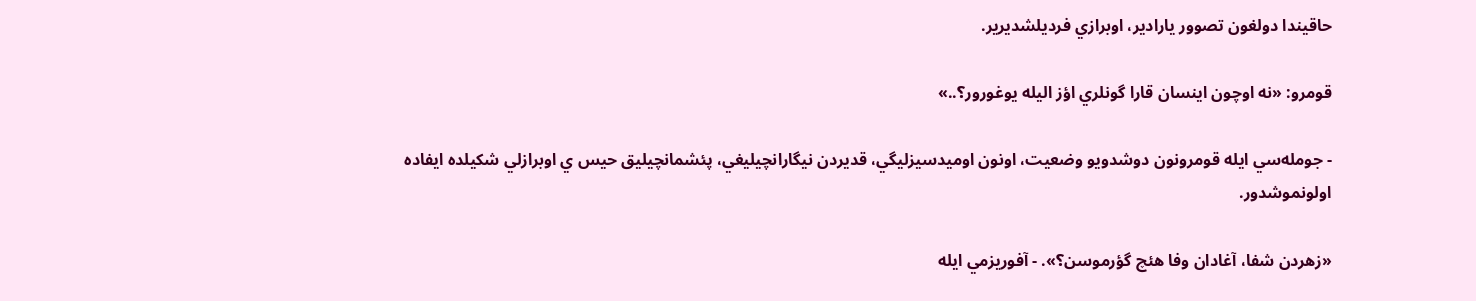حاقیندا دولغون تصوور يارادیر، اوبرازي فرديلشدیریر.

قومرو: «نه اوچون اینسان قارا گونلري اؤز اليله يوغورور؟..»

- جومله‌سي ايله قومرونون دوشدويو وضعيت، اونون اوميدسيزليگي، قدیردن نیگارانچيلیغي، پئشمانچيلیق حيس ي اوبرازلي شکيلده ايفاده اولونموشدور.

«زهردن شفا، آغادان وفا هئچ گؤرموسن؟». - آفوريزمي ايله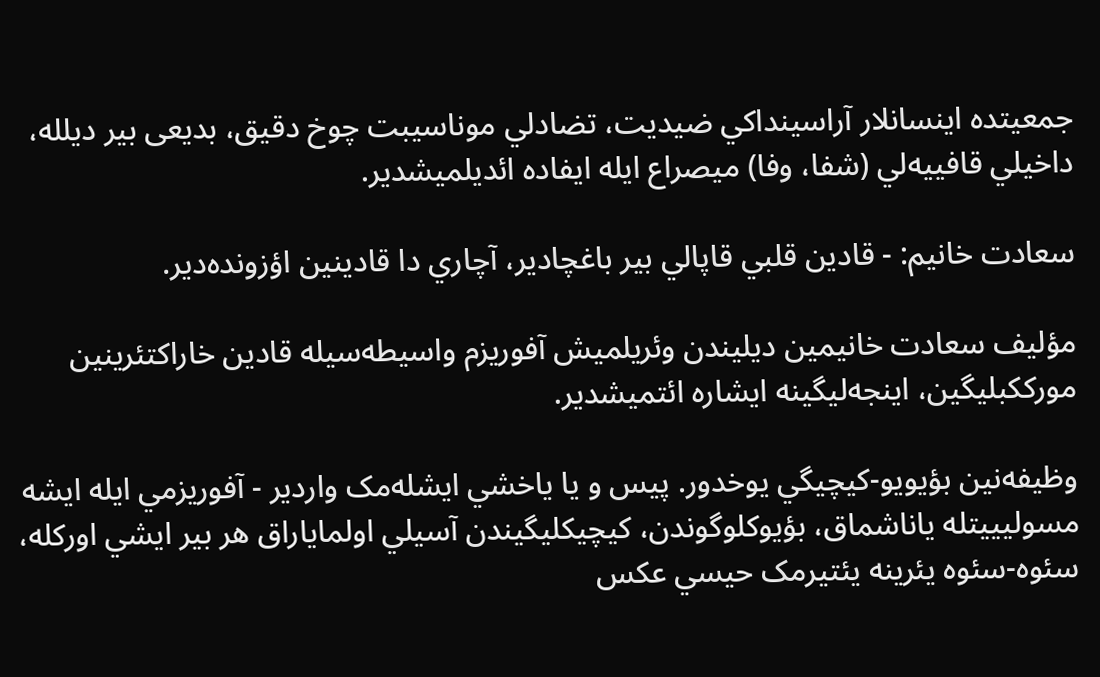جمعيتده اینسانلار آراسینداکي ضيديت، تضادلي موناسيبت چوخ دقیق، بدیعی بیر ديلله، داخيلي قافییه‌لي (شفا، وفا) ميصراع ايله ايفاده ائديلميشدیر.

سعادت خانیم: - قادین قلبي قاپالي بیر باغچادیر، آچاري دا قادینین اؤزونده‌دیر.

مؤليف سعادت خانیمین ديلیندن وئريلميش آفوريزم واسيطه‌سيله قادین خاراکتئرینین مورککبليگین، اینجه‌ليگینه ايشاره ائتميشدیر.

وظيفه‌نین بؤيويو-کيچيگي يوخدور. پيس و يا ياخشي ايشله‌مک واردیر - آفوريزمي ايله ايشه مسولییيتله ياناشماق، بؤيوکلوگوندن، کيچيکليگیندن آسيلي اولماياراق هر بیر ايشي اورکله، سئوه-سئوه يئرینه يئتیرمک حيسي عکس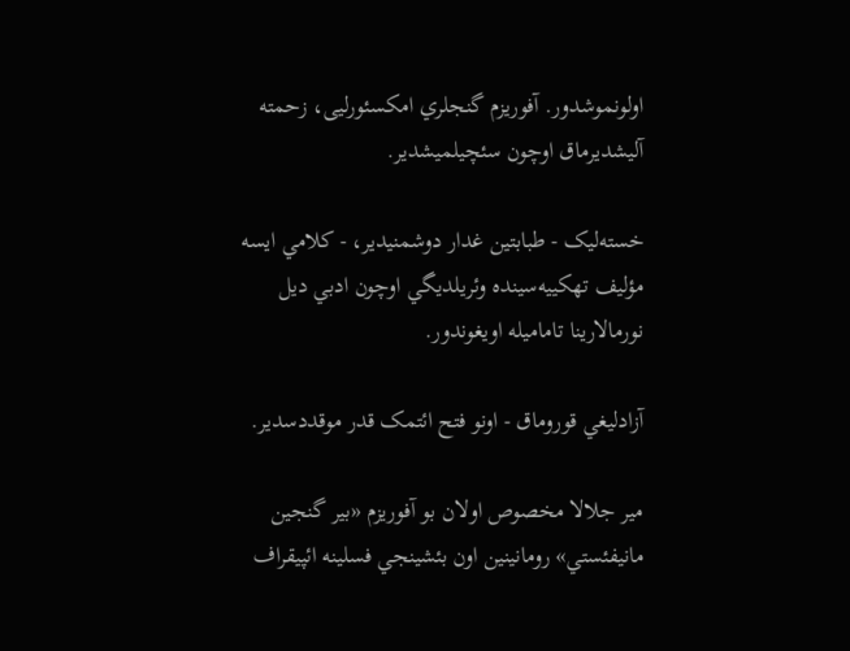اولونموشدور. آفوريزم گنجلري امکسئورلیی، زحمته آليشدیرماق اوچون سئچيلميشدیر.

خسته‌ليک - طبابتین غدار دوشمنیدیر، - کلامي ايسه مؤليف تهکییه‌سینده وئريلديگي اوچون ادبي ديل نورمالارینا تاماميله اویغوندور.

آزادلیغي قوروماق - اونو فتح ائتمک قدر موقددسدیر.

میر جلالا مخصوص اولان بو آفوريزم «بیر گنجین مانیفئستي» رومانینین اون بئشینجي فسلینه ائپیقراف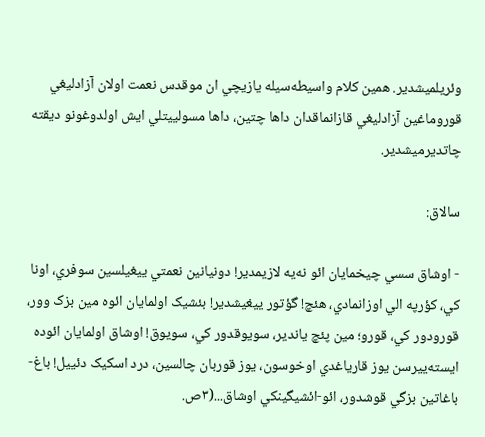وئريلميشدیر. همین کلام واسيطه‌سيله يازيچي ان موقدس نعمت اولان آزادلیغي قوروماغین آزادلیغي قازانماقدان داها چتین، داها مسولیيتلي ايش اولدوغونو دیقته چاتدیرميشدیر.

سالاق:

- اوشاق سسي چيخمايان ائو نه‌يه لازيمدیر! دونیانین نعمتي يیغيلسین سوفري، اونا کي، کؤرپه الي اوزانمادي، هئچ! گؤتور يیغيشدیر! بئشيک اولمايان ائوه مین بزک وور، قورودور کي، قورو؛ مین پئچ ياندیر، سويوقدور کي، سويوق! اوشاق اولمايان ائوده ايسته‌ییرسن يوز قارياغدي اوخوسون، يوز قوربان چالسین، درد اسکيک دئییل! باغ-باغاتین بزگي قوشدور، ائو-ائشيگینکي اوشاق...(٣ص.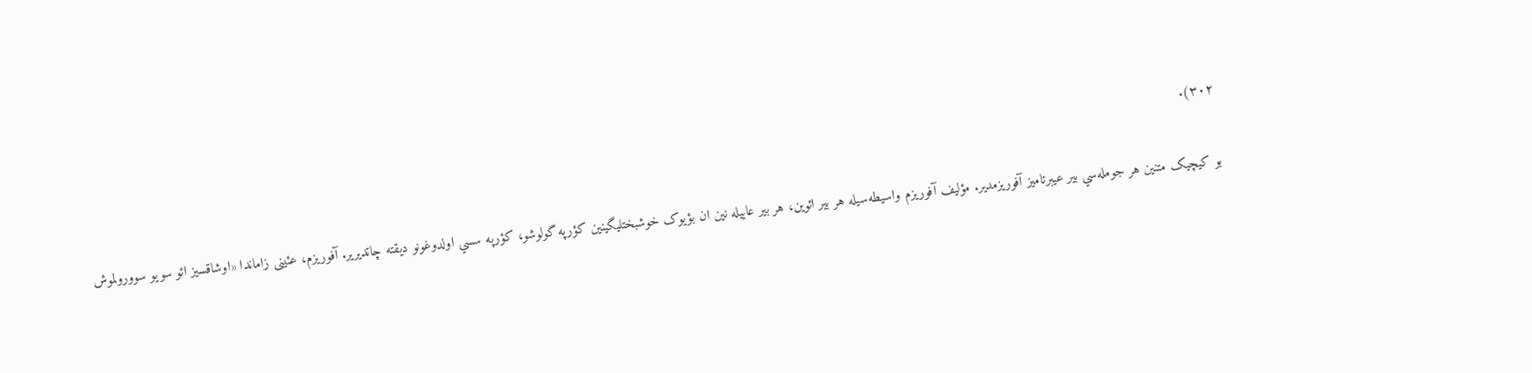٣٠٢).

بو کيچيک متنین هر جومله‌سي بیر عيبرتاميز آفوريزمدیر. مؤليف آفوريزم واسيطه‌سيله هر بیر ائوین، هر بیر عاییله نین ان بؤيوک خوشبختليگینین کؤرپه گولوشو، کؤرپه سسي اولدوغونو دیقته چاتدیریر. آفوريزم، عئینی زاماندا «اوشاقسيز ائو سويو سوورولموش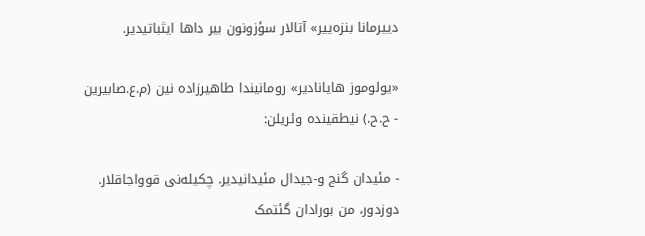دییرمانا بنزه‌ییر» آتالار سؤزونون بیر داها ايثباتيدیر.

«يولوموز هايانادیر» رومانیندا طاهیرزاده نین (م.ع.صابیرین - ح.ح.) نیطقینده وئريلن:

- مئيدان گنج و-جيدال مئيدانیدیر. چکيله‌نی قوواجاقلار. دوزدور، من بورادان گئتمک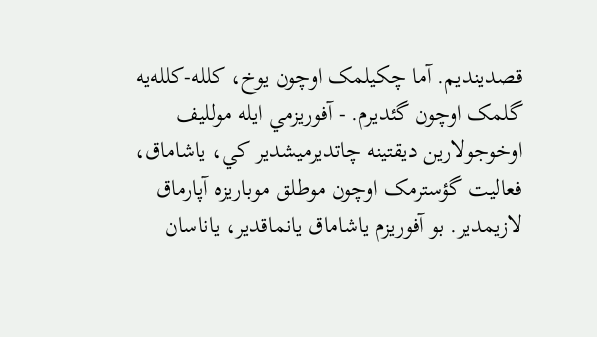قصدینديم. آما چکيلمک اوچون يوخ، کلله-کلله‌يه گلمک اوچون گئدیرم. - آفوريزمي ايله مولليف اوخوجولارین دیقتینه چاتدیرميشدیر کي، ياشاماق، فعاليت گؤسترمک اوچون موطلق موباريزه آپارماق لازيمدیر. بو آفوريزم ياشاماق يانماقدیر، ياناسان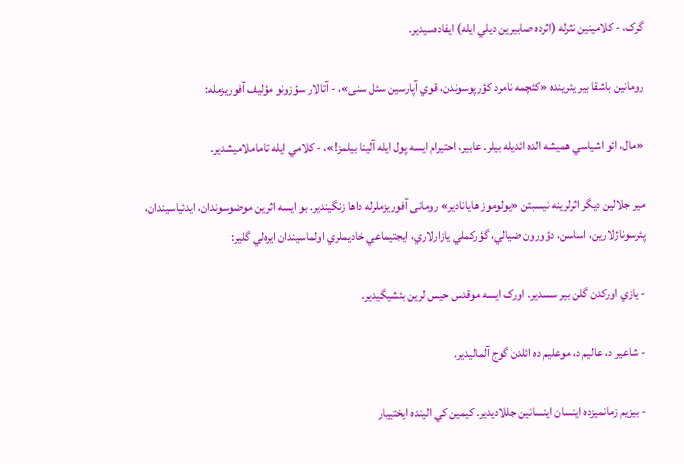گرک، - کلامینین نثرله (اثرده صابیرین ديلي ايله) ايفاده‌سيدیر.

رومانین باشقا بیر يئرینده «کئچمه نامرد کؤرپوسوندن، قوي آپارسین سئل سنی»، - آتالار سؤزونو مؤليف آفوريزمله:

«مال، ائو اشياسي هميشه الده ائديله بيلر. عابیر، احتیرام ايسه پول ايله آلینا بيلمز!»، - کلامي ايله تاماملاميشدیر.

میر جلالین ديگر اثرلرینه نیسبتن «يولوموز هايانادیر» رومانی آفوريزملرله داها زنگیندیر. بو ايسه اثرین موضوسوندان، ايدئياسیندان، پئرسوناژلارین، اساسن، دؤورون ضيالي، گؤرکملي يازارلاري، ايجتيماعي خاديملري اولماسیندان ایره‌لي گلیر:

- يازي اورکدن گلن بیر سسدیر. اورک ايسه موقدس حيس لرین بئشيگيدیر.

- شاعیر د، عاليم د، موعليم ده ائلدن گوج آلماليدیر.

- بيزيم زمانميزده اینسان اینسانین جللاديدیر. کيمین کي الینده ايختییار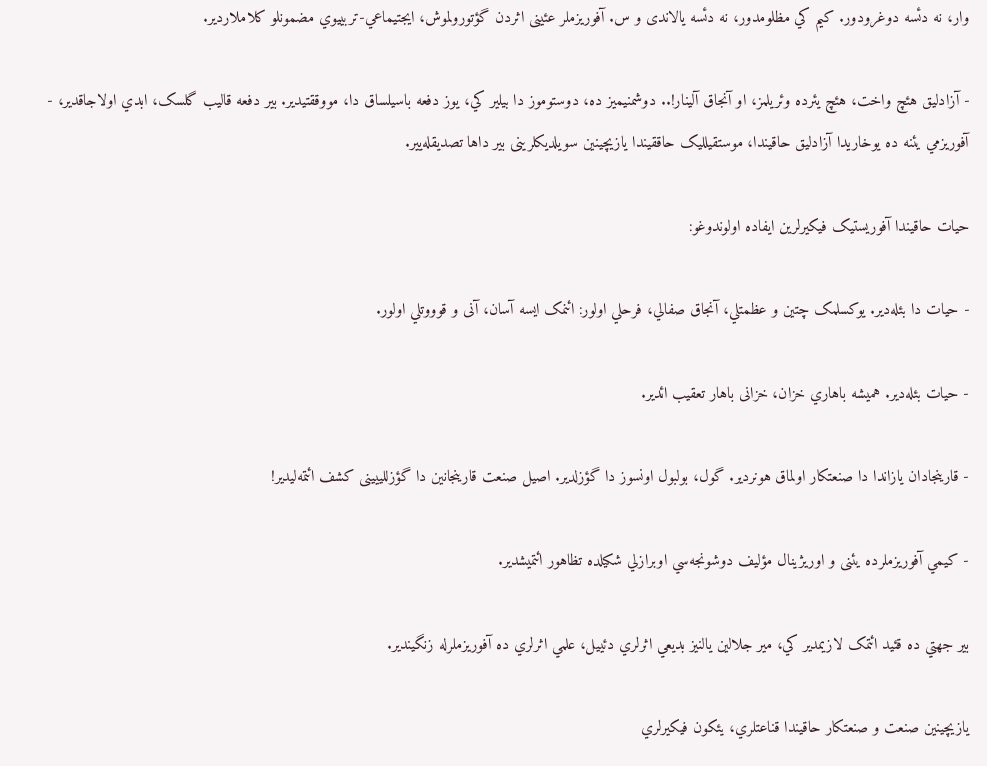وار، نه دئسه دوغرودور. کيم کي مظلومدور، نه دئسه يالاندی و س. آفوريزملر عئینی اثردن گؤتورولموش، ايجتيماعي-تربییوي مضمونلو کلاملاردیر.

- آزادلیق هئچ واخت، هئچ يئرده وئريلمز، او آنجاق آلینار!.. دوشمنیميز ده، دوستوموز دا بيلیر کي، يوز دفعه باسيلساق دا، مووققتيدیر. بیر دفعه قاليب گلسک، ابدي اولاجاقدیر، - آفوريزمي يئنه ده يوخاريدا آزادلیق حاقیندا، موستقيلليک حاققیندا يازيچینین سويلديکلرینی بیر داها تصدیقله‌ییر.

حيات حاقیندا آفوريستيک فيکیرلرین ايفاده اولوندوغو:

- حيات دا بئله‌دیر. يوکسلمک چتین و عظمتلي، آنجاق صفالي، فرحلي اولور: ائنمک ايسه آسان، آنی و قوووتلي اولور.

- حيات بئله‌دیر. هميشه باهاري خزان، خزانی باهار تعقيب ائدیر.

- قارینجادان يازاندا دا صنعتکار اولماق هونردیر. گول، بولبول اونسوز دا گؤزلدیر. اصيل صنعت قارینجانین دا گؤزللییینی کشف ائتمه‌ليدیر!

- کيمي آفوريزملرده يئنی و اوريژینال مؤليف دوشونجه‌سي اوبرازلي شکيلده تظاهور ائتميشدیر.

بیر جهتي ده قئيد ائتمک لازيمدیر کي، میر جلالین يالنیز بديعي اثرلري دئییل، علمي اثرلري ده آفوريزملرله زنگیندیر.

يازيچینین صنعت و صنعتکار حاقیندا قناعتلري، يئکون فيکیرلري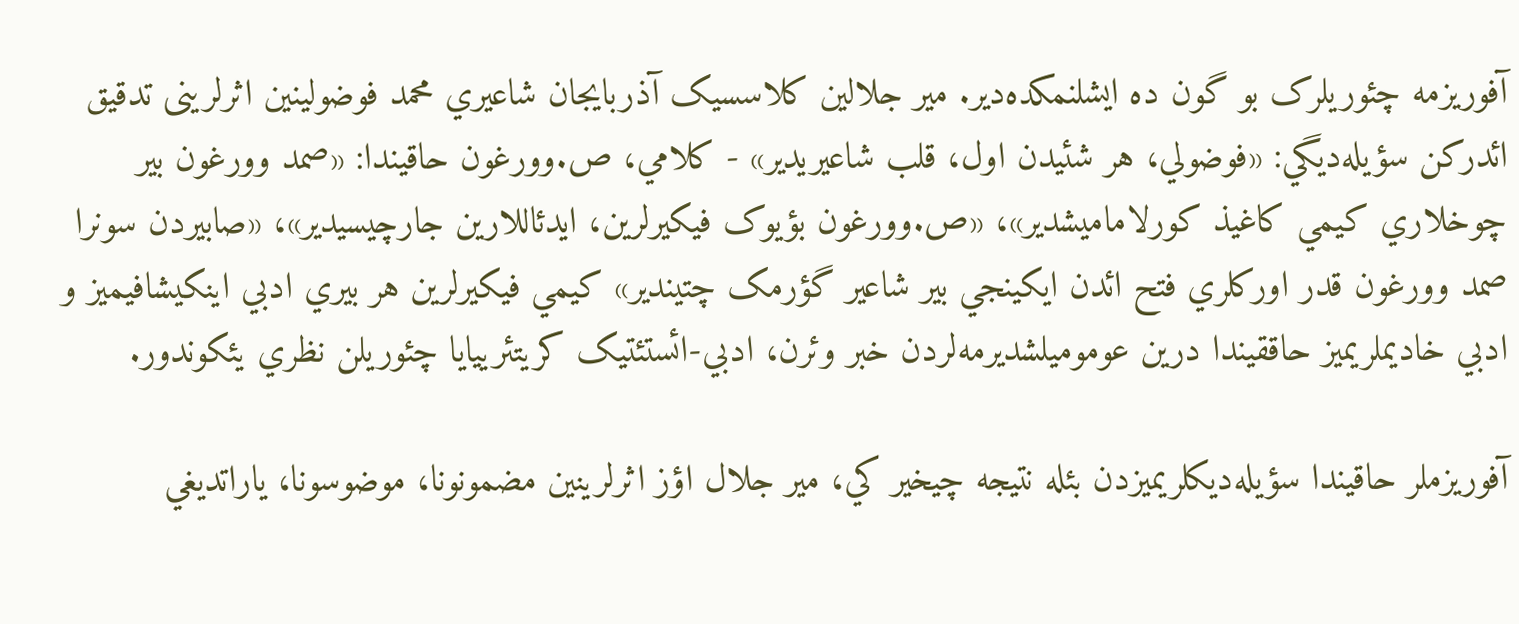آفوريزمه چئوريلرک بو گون ده ايشلنمکده‌دیر. میر جلالین کلاسسيک آذربايجان شاعیري محمد فوضولینین اثرلرینی تدقیق ائدرکن سؤيله‌ديگي: «فوضولي، هر شئيدن اول، قلب شاعیريدیر» - کلامي، ص.وورغون حاقیندا: «صمد وورغون بیر چوخلاري کيمي کاغيذ کورلاماميشدیر»، «ص.وورغون بؤيوک فيکیرلرین، ايدئاللارین جارچيسيدیر»، «صابیردن سونرا صمد وورغون قدر اورکلري فتح ائدن ايکینجي بیر شاعیر گؤرمک چتیندیر» کيمي فيکیرلرین هر بیري ادبي اینکيشافيميز و ادبي خاديملريميز حاققیندا درین عوموميلشدیرمه‌لردن خبر وئرن، ادبي-ائستئتيک کريتئرییايا چئوريلن نظري يئکوندور.

آفوريزملر حاقیندا سؤيله‌ديکلريميزدن بئله نتيجه چيخیر کي، میر جلال اؤز اثرلرینین مضمونونا، موضوسونا، ياراتدیغي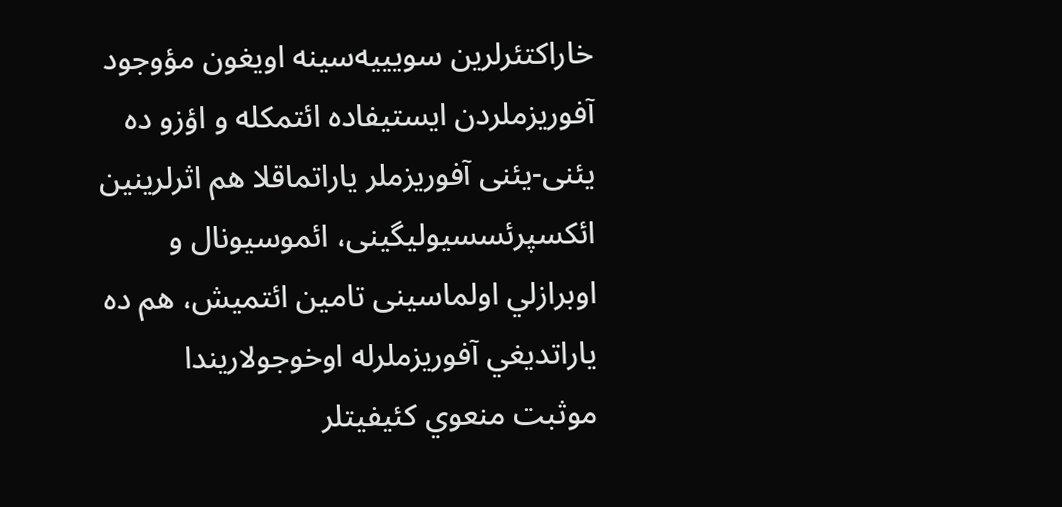خاراکتئرلرین سوییيه‌سینه اویغون مؤوجود آفوريزملردن ايستيفاده ائتمکله و اؤزو ده يئنی-يئنی آفوريزملر ياراتماقلا هم اثرلرینین ائکسپرئسسيوليگینی، ائموسيونال و اوبرازلي اولماسینی تامین ائتميش، هم ده ياراتدیغي آفوريزملرله اوخوجولاریندا موثبت منعوي کئيفيتلر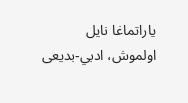ياراتماغا نايل اولموش، ادبي-بدیعی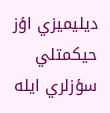ديليميزي اؤز حيکمتلي سؤزلري ايله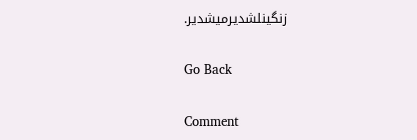زنگینلشدیرميشدیر.

Go Back

Comment